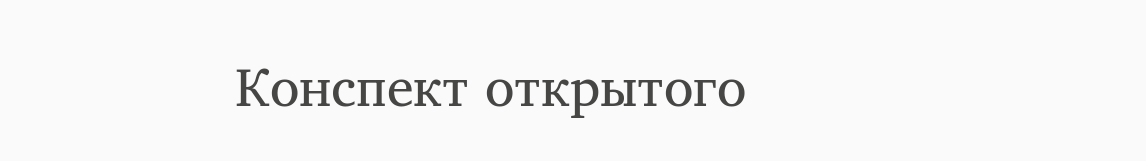Конспект открытого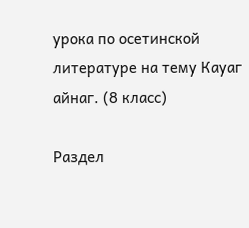урока по осетинской литературе на тему Кауаг айнаг. (8 класс)

Раздел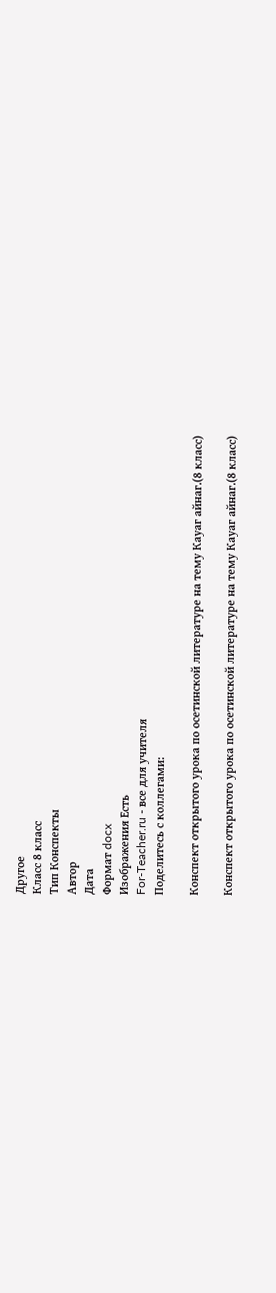Другое
Класс 8 класс
Тип Конспекты
Автор
Дата
Формат docx
Изображения Есть
For-Teacher.ru - все для учителя
Поделитесь с коллегами:

Конспект открытого урока по осетинской литературе на тему Кауаг айнаг.(8 класс)

Конспект открытого урока по осетинской литературе на тему Кауаг айнаг.(8 класс)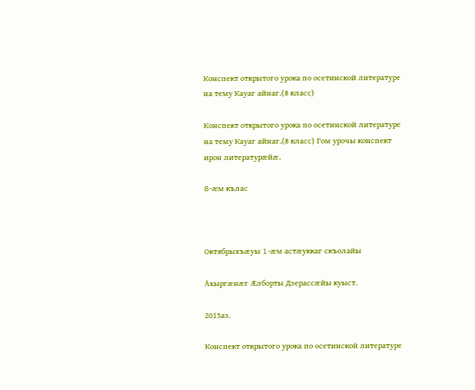Конспект открытого урока по осетинской литературе на тему Кауаг айнаг.(8 класс)

Конспект открытого урока по осетинской литературе на тему Кауаг айнаг.(8 класс) Гом урочы конспект ирон литературæйæ.

8-æм кълас



Октябрыхъæуы 1-æм астæуккаг скъолайы

Ахыргæнæг Æлборты Дзерассæйы куыст.

2015аз.

Конспект открытого урока по осетинской литературе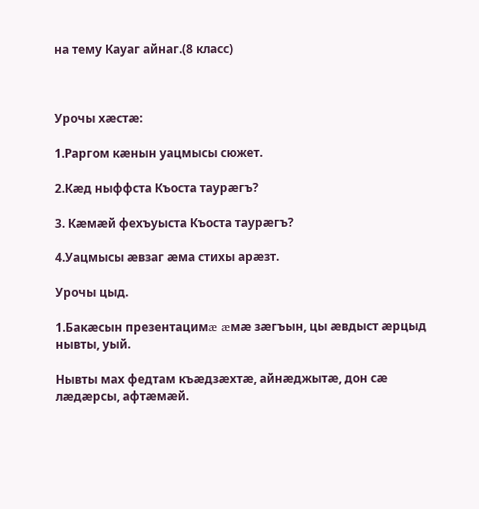на тему Кауаг айнаг.(8 класс)



Урочы хæстæ:

1.Раргом кæнын уацмысы сюжет.

2.Кæд ныффста Къоста таурæгъ?

3. Кæмæй фехъуыста Къоста таурæгъ?

4.Уацмысы æвзаг æма стихы арæзт.

Урочы цыд.

1.Бакæсын презентацимæ æмæ зæгъын, цы æвдыст æрцыд нывты, уый.

Нывты мах федтам къæдзæхтæ, айнæджытæ, дон сæ лæдæрсы, афтæмæй.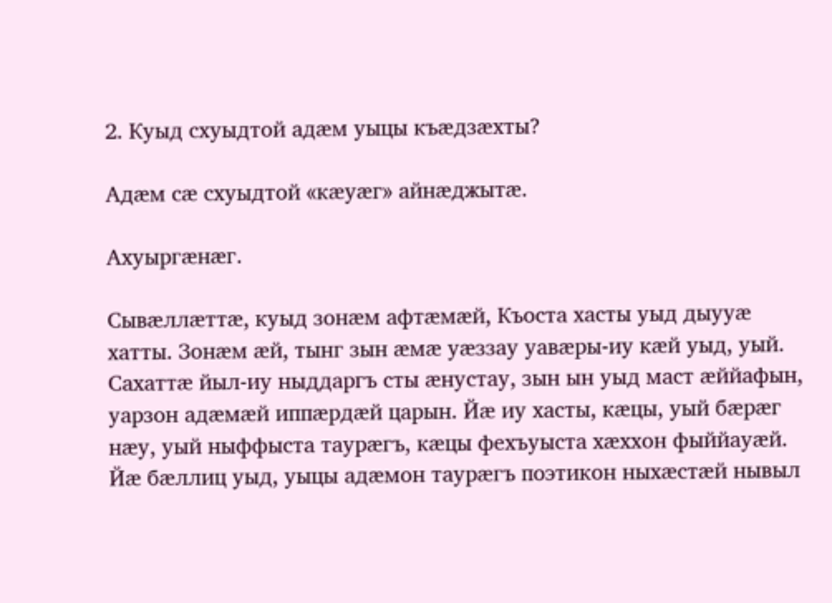2. Куыд схуыдтой адæм уыцы къæдзæхты?

Адæм сæ схуыдтой «кæуæг» айнæджытæ.

Ахуыргæнæг.

Сывæллæттæ, куыд зонæм афтæмæй, Къоста хасты уыд дыууæ хатты. Зонæм æй, тынг зын æмæ уæззау уавæры-иу кæй уыд, уый. Сахаттæ йыл-иу ныддаргъ сты æнустау, зын ын уыд маст æййафын, уарзон адæмæй иппæрдæй царын. Йæ иу хасты, кæцы, уый бæрæг нæу, уый ныффыста таурæгъ, кæцы фехъуыста хæххон фыййауæй. Йæ бæллиц уыд, уыцы адæмон таурæгъ поэтикон ныхæстæй нывыл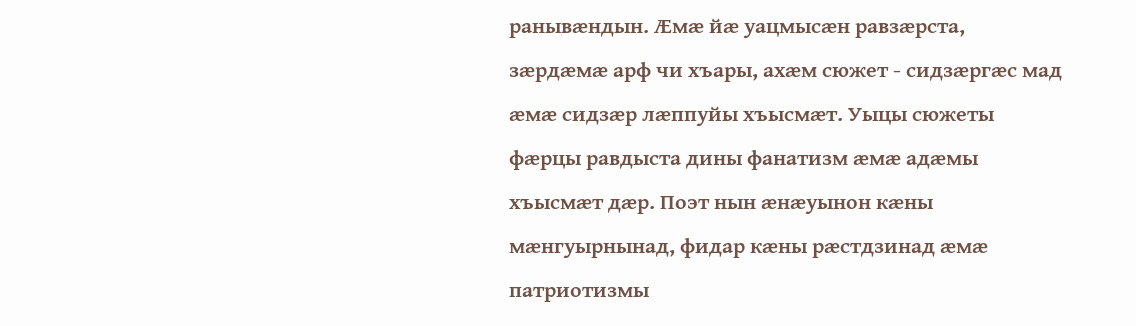ранывæндын. Æмæ йæ уацмысæн равзæрста, зæрдæмæ арф чи хъары, ахæм сюжет - сидзæргæс мад æмæ сидзæр лæппуйы хъысмæт. Уыцы сюжеты фæрцы равдыста дины фанатизм æмæ адæмы хъысмæт дæр. Поэт нын æнæуынон кæны мæнгуырнынад, фидар кæны рæстдзинад æмæ патриотизмы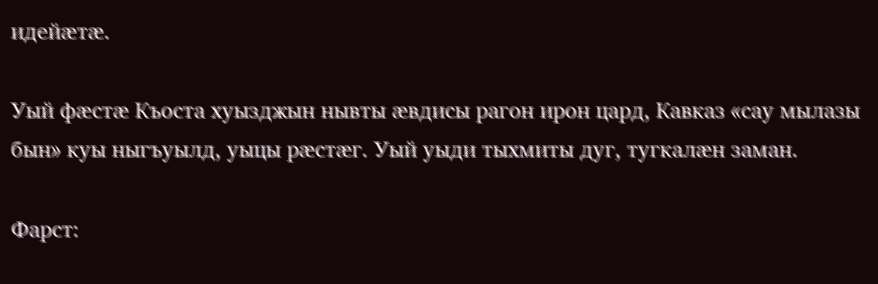идейæтæ.

Уый фæстæ Къоста хуызджын нывты æвдисы рагон ирон цард, Кавказ «сау мылазы бын» куы ныгъуылд, уыцы рæстæг. Уый уыди тыхмиты дуг, тугкалæн заман.

Фарст: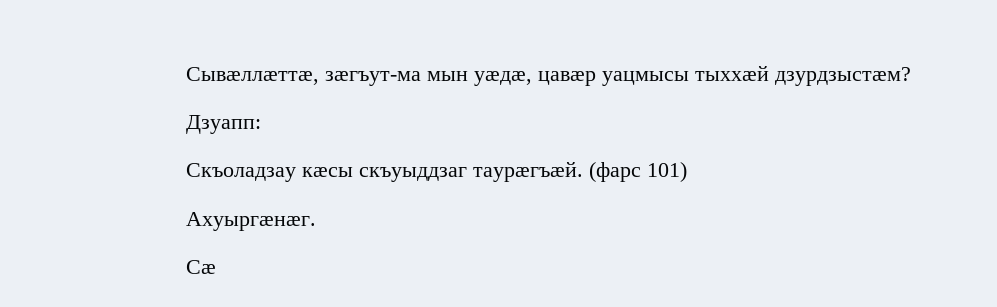Сывæллæттæ, зæгъут-ма мын уæдæ, цавæр уацмысы тыххæй дзурдзыстæм?

Дзуапп:

Скъоладзау кæсы скъуыддзаг таурæгъæй. (фарс 101)

Ахуыргæнæг.

Сæ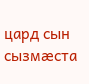цард сын сызмæста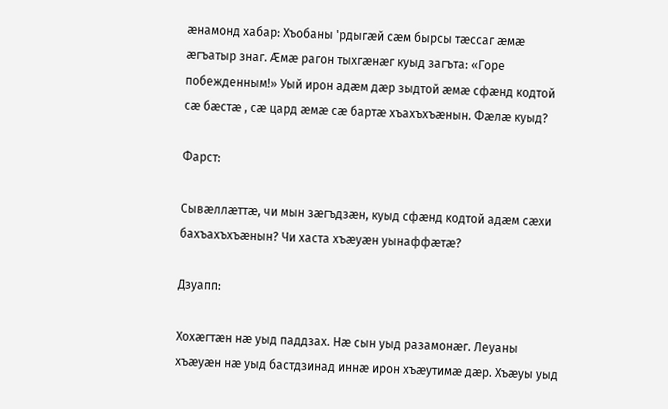æнамонд хабар: Хъобаны 'рдыгæй сæм бырсы тæссаг æмæ æгъатыр знаг. Æмæ рагон тыхгæнæг куыд загъта: «Горе побежденным!» Уый ирон адæм дæр зыдтой æмæ сфæнд кодтой сæ бæстæ , сæ цард æмæ сæ бартæ хъахъхъæнын. Фæлæ куыд?

Фарст:

Сывæллæттæ, чи мын зæгъдзæн, куыд сфæнд кодтой адæм сæхи бахъахъхъæнын? Чи хаста хъæуæн уынаффæтæ?

Дзуапп:

Хохæгтæн нæ уыд паддзах. Нæ сын уыд разамонæг. Леуаны хъæуæн нæ уыд бастдзинад иннæ ирон хъæутимæ дæр. Хъæуы уыд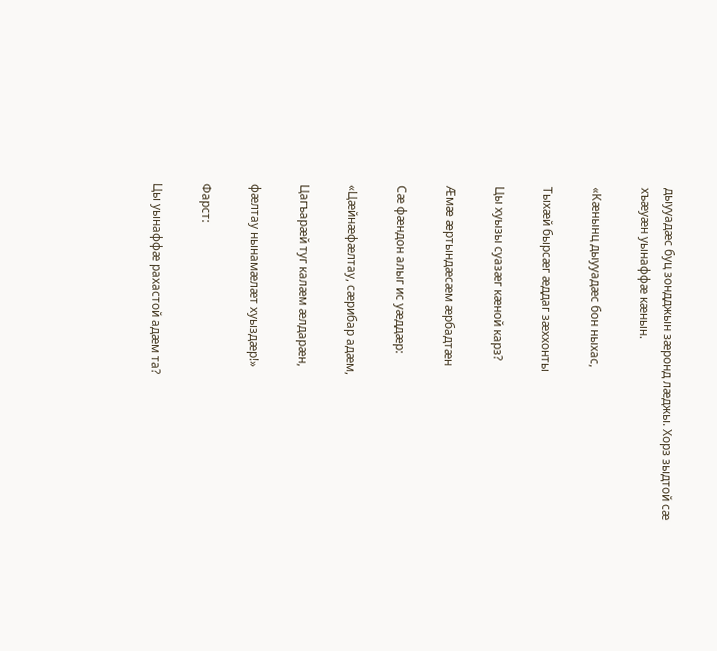дыууадæс буц зондджын зæронд лæджы. Хорз зыдтой сæ хъæуæн уынаффæ кæнын.

«Кæнынц дыууадæс бон ныхас,

Тыхæй бырсæг æддаг зæххонты

Цы хуызы суазæг кæной карз?

Æмæ æртындæсæм æрбадтæн

Сæ фæндон алыг ис уæддæр:

«Цæйнæфæлтау, сæрибар адæм,

Цагъарæй туг калæм æлдарæн,

фæлтау нынамæлæт хуыздæр!»

Фарст:

Цы уынаффæ рахастой адæм та?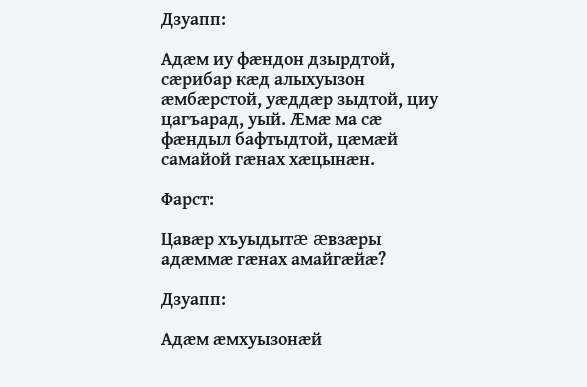Дзуапп:

Адæм иу фæндон дзырдтой, сæрибар кæд алыхуызон æмбæрстой, уæддæр зыдтой, циу цагъарад, уый. Æмæ ма сæ фæндыл бафтыдтой, цæмæй самайой гæнах хæцынæн.

Фарст:

Цавæр хъуыдытæ æвзæры адæммæ гæнах амайгæйæ?

Дзуапп:

Адæм æмхуызонæй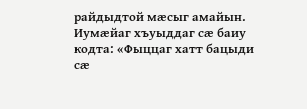райдыдтой мæсыг амайын. Иумæйаг хъуыддаг сæ баиу кодта: «Фыццаг хатт бацыди сæ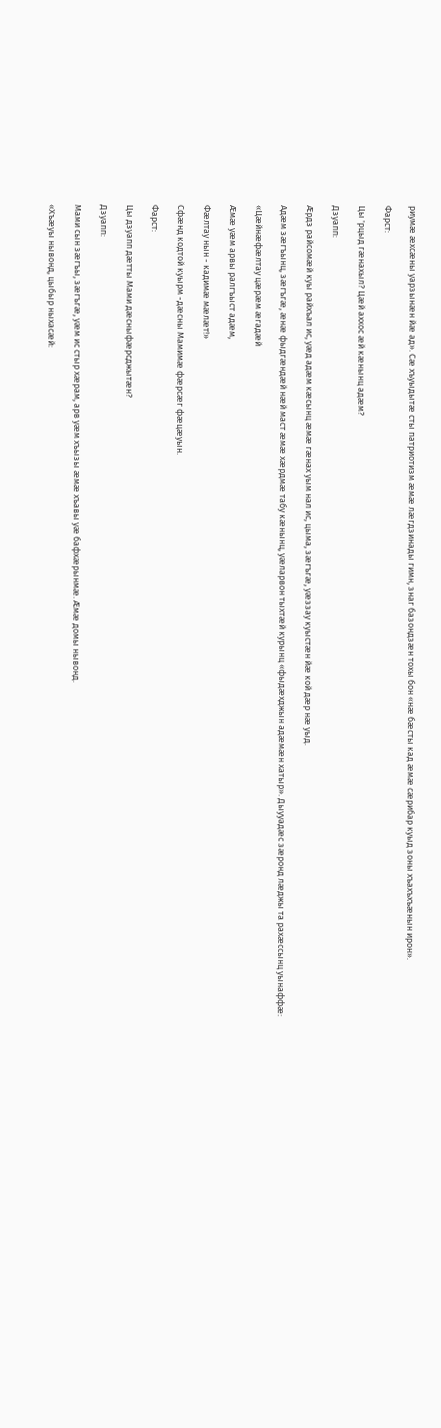риумæ æхсæны уарзынæн йæ ад». Сæ хъуыдытæ сты патриотизм æмæ лæгдзинады гимн, знаг базондзæн тохы бон «нæ бæсты кад æмæ сæрибар куыд зоны хъахъхъæнын ирон».

Фарст:

Цы 'рцыд гæнахыл? Цæй аххос æй кæнынц адæм?

Дзуапп:

Æрдз райсомæй куы райхъал ис, уæд адæм кæсынц æмæ гæнах уым нал ис, цыма, зæгъгæ, уæззау куыстæн йæ кой дæр нæ уыд.

Адæм зæгъынц, зæгъгæ, æнæ фыдгæндæй нæй маст æмæ хæрдмæ табу кæнынц, уæларвон тыхтæй курынц «фыдæхджын адæмæн хатыр». Дыууадæс зæронд лæджы та рахæссынц уынаффæ:

«Цæйнæфæлтау цæрæм æгадæй

Æмæ уæм арвы ралгъыст адæм,

Фæлтау нын - кадимæ мæлæт!»

Сфæнд кодтой куырм -дæсны Мамимæ фæрсæг фæцæуын.

Фарст:

Цы дзуапп дæтты Мами дæсныфæрсджытæн?

Дзуапп:

Мами сын зæгъы, зæгъгæ, уæм ис стыр хæрам, арв уæм хъызы æмæ хъавы уæ бафхæрынмæ. Æмæ домы нывонд.

«Хъæуы нывонд, цыбыр ныхасæй: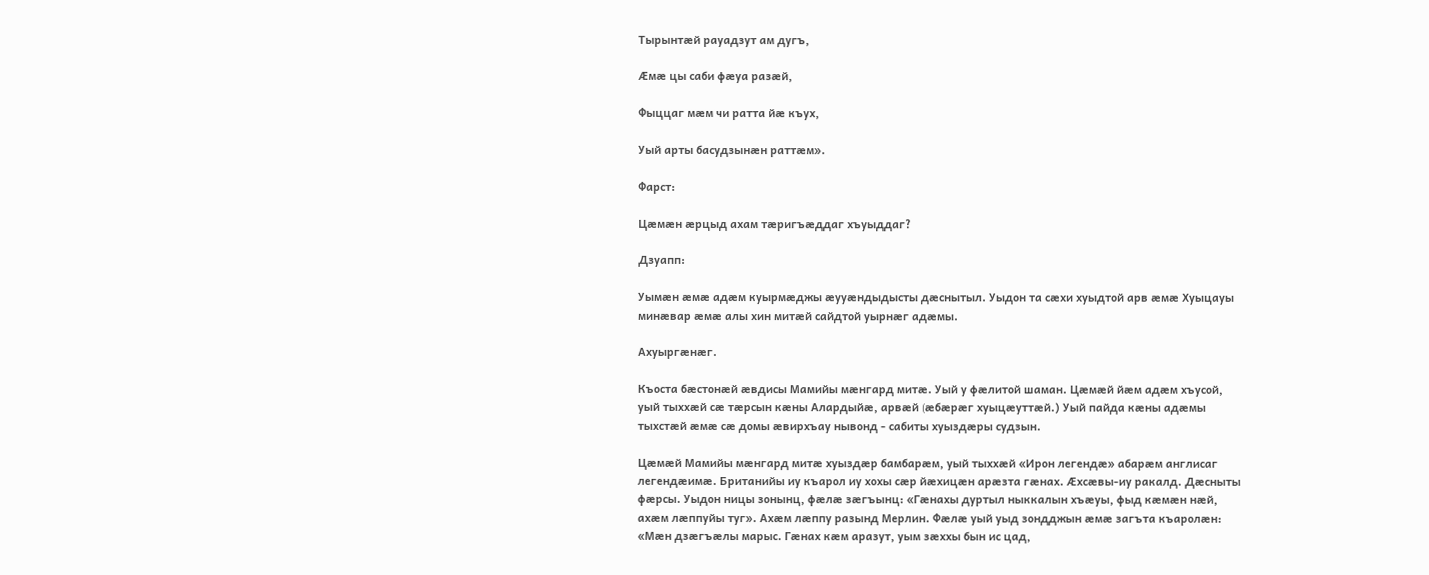Тырынтæй рауадзут ам дугъ,

Æмæ цы саби фæуа разæй,

Фыццаг мæм чи ратта йæ къух,

Уый арты басудзынæн раттæм».

Фарст:

Цæмæн æрцыд ахам тæригъæддаг хъуыддаг?

Дзуапп:

Уымæн æмæ адæм куырмæджы æууæндыдысты дæснытыл. Уыдон та сæхи хуыдтой арв æмæ Хуыцауы минæвар æмæ алы хин митæй сайдтой уырнæг адæмы.

Ахуыргæнæг.

Къоста бæстонæй æвдисы Мамийы мæнгард митæ. Уый у фæлитой шаман. Цæмæй йæм адæм хъусой, уый тыххæй сæ тæрсын кæны Алардыйæ, арвæй (æбæрæг хуыцæуттæй.) Уый пайда кæны адæмы тыхстæй æмæ сæ домы æвирхъау нывонд - сабиты хуыздæры судзын.

Цæмæй Мамийы мæнгард митæ хуыздæр бамбарæм, уый тыххæй «Ирон легендæ» абарæм англисаг легендæимæ. Британийы иу къарол иу хохы сæр йæхицæн арæзта гæнах. Æхсæвы-иу ракалд. Дæсныты фæрсы. Уыдон ницы зонынц, фæлæ зæгъынц: «Гæнахы дуртыл ныккалын хъæуы, фыд кæмæн нæй, ахæм лæппуйы туг». Ахæм лæппу разынд Мерлин. Фæлæ уый уыд зондджын æмæ загъта къаролæн: «Мæн дзæгъæлы марыс. Гæнах кæм аразут, уым зæххы бын ис цад,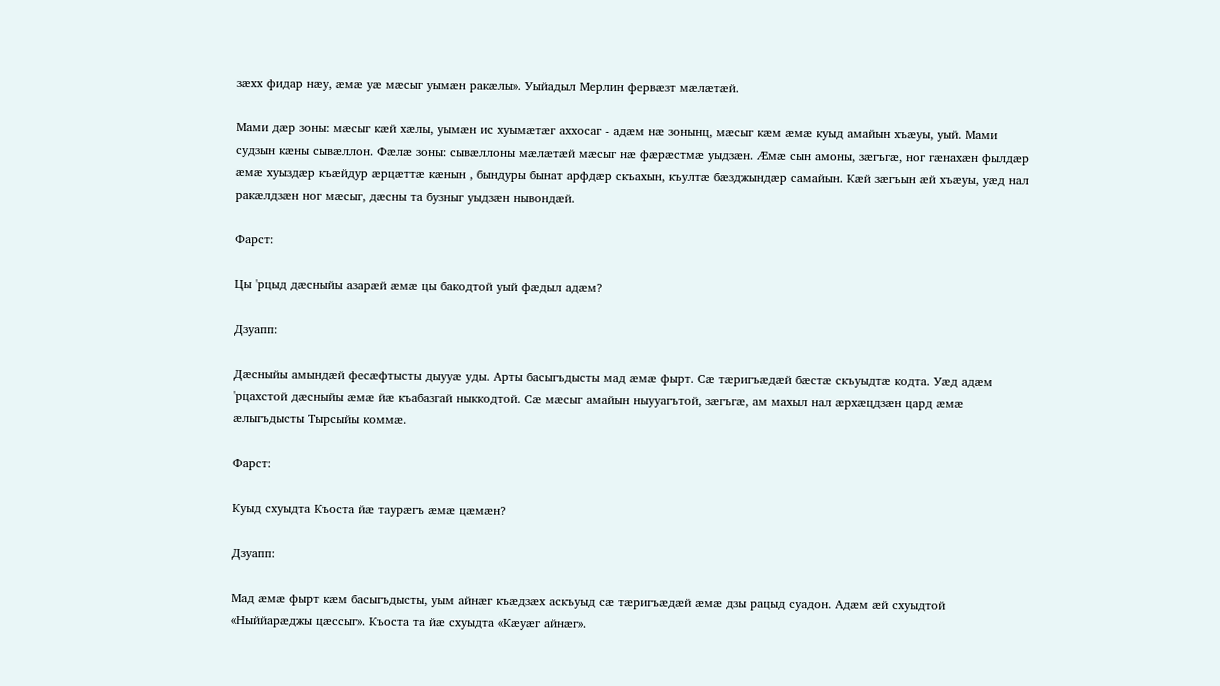зæхх фидар нæу, æмæ уæ мæсыг уымæн ракæлы». Уыйадыл Мерлин фервæзт мæлæтæй.

Мами дæр зоны: мæсыг кæй хæлы, уымæн ис хуымæтæг аххосаг - адæм нæ зонынц, мæсыг кæм æмæ куыд амайын хъæуы, уый. Мами судзын кæны сывæллон. Фæлæ зоны: сывæллоны мæлæтæй мæсыг нæ фæрæстмæ уыдзæн. Æмæ сын амоны, зæгъгæ, ног гæнахæн фылдæр æмæ хуыздæр къæйдур æрцæттæ кæнын , бындуры бынат арфдæр скъахын, къултæ бæзджындæр самайын. Кæй зæгъын æй хъæуы, уæд нал ракæлдзæн ног мæсыг, дæсны та бузныг уыдзæн нывондæй.

Фарст:

Цы 'рцыд дæсныйы азарæй æмæ цы бакодтой уый фæдыл адæм?

Дзуапп:

Дæсныйы амындæй фесæфтысты дыууæ уды. Арты басыгъдысты мад æмæ фырт. Сæ тæригъæдæй бæстæ скъуыдтæ кодта. Уæд адæм 'рцахстой дæсныйы æмæ йæ къабазгай ныккодтой. Сæ мæсыг амайын ныууагътой, зæгъгæ, ам махыл нал æрхæцдзæн цард æмæ æлыгъдысты Тырсыйы коммæ.

Фарст:

Куыд схуыдта Къоста йæ таурæгъ æмæ цæмæн?

Дзуапп:

Мад æмæ фырт кæм басыгъдысты, уым айнæг къæдзæх аскъуыд сæ тæригъæдæй æмæ дзы рацыд суадон. Адæм æй схуыдтой «Ныййарæджы цæссыг». Къоста та йæ схуыдта «Кæуæг айнæг».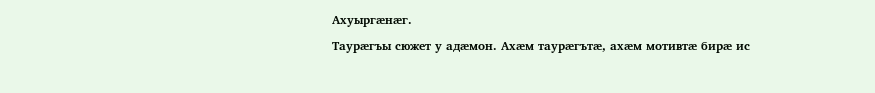Ахуыргæнæг.

Таурæгъы сюжет у адæмон. Ахæм таурæгътæ, ахæм мотивтæ бирæ ис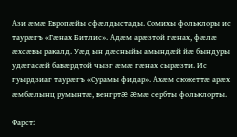Ази æмæ Европæйы сфæлдыстады. Сомихы фольклоры ис таурæгъ «Гæнах Битлис». Адæм арæзтой гæнах, фæлæ æхсæвы ракалд. Уæд ын дæсныйы амындæй йæ бындуры удæгасæй бавæрдтой чызг æмæ гæнах сырæзти. Ис гуырдзиаг таурæгъ «Сурамы фидар». Ахæм сюжеттæ арæх æмбæлынц румынтæ, венгртæ æмæ сербты фольклорты.

Фарст: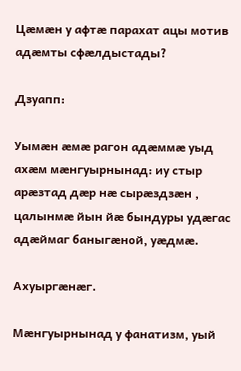Цæмæн у афтæ парахат ацы мотив адæмты сфæлдыстады?

Дзуапп:

Уымæн æмæ рагон адæммæ уыд ахæм мæнгуырнынад: иу стыр арæзтад дæр нæ сырæздзæн , цалынмæ йын йæ бындуры удæгас адæймаг баныгæной, уæдмæ.

Ахуыргæнæг.

Мæнгуырнынад у фанатизм, уый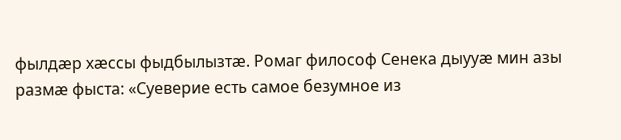фылдæр хæссы фыдбылызтæ. Ромаг философ Сенека дыууæ мин азы размæ фыста: «Суеверие есть самое безумное из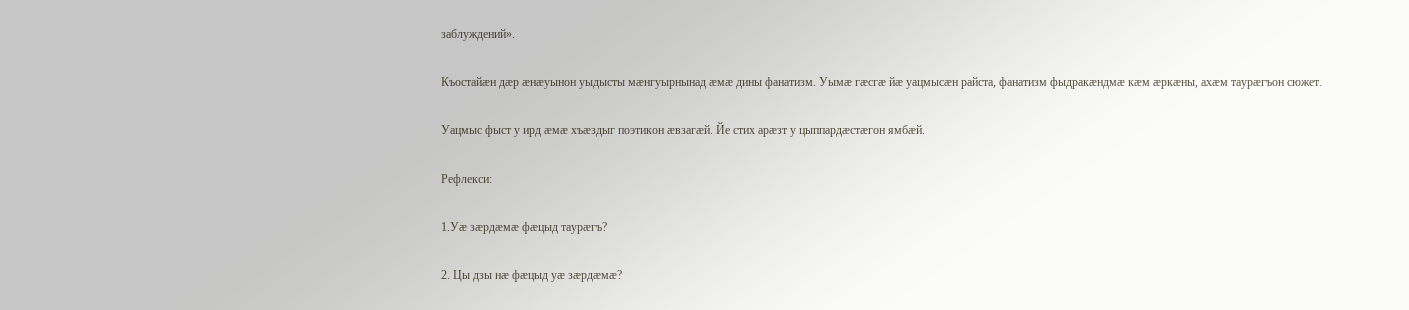заблуждений».

Къостайæн дæр æнæуынон уыдысты мæнгуырнынад æмæ дины фанатизм. Уымæ гæсгæ йæ уацмысæн райста, фанатизм фыдракæндмæ кæм æркæны, ахæм таурæгъон сюжет.

Уацмыс фыст у ирд æмæ хъæздыг поэтикон æвзагæй. Йе стих арæзт у цыппардæстæгон ямбæй.

Рефлекси:

1.Уæ зæрдæмæ фæцыд таурæгъ?

2. Цы дзы нæ фæцыд уæ зæрдæмæ?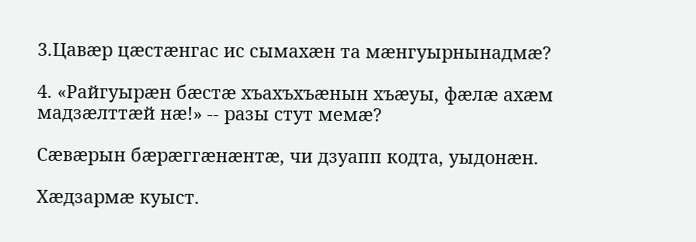3.Цавæр цæстæнгас ис сымахæн та мæнгуырнынадмæ?

4. «Райгуырæн бæстæ хъахъхъæнын хъæуы, фæлæ ахæм мадзæлттæй нæ!» -- разы стут мемæ?

Сæвæрын бæрæггæнæнтæ, чи дзуапп кодта, уыдонæн.

Хæдзармæ куыст.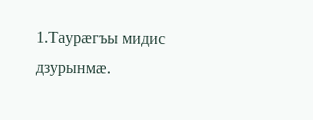1.Таурæгъы мидис дзурынмæ.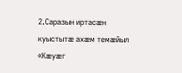2.Саразын иртасæн куыстытæ ахæм темæйыл «Кæуæг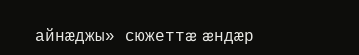айнæджы» сюжеттæ æндæр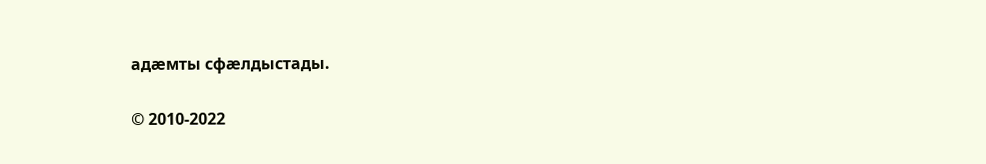адæмты сфæлдыстады.

© 2010-2022